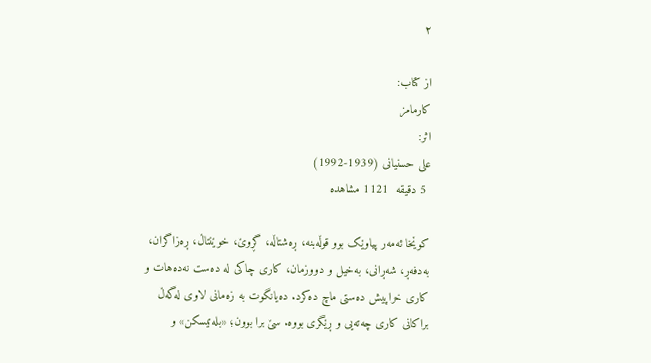٢

از کتاب:
کارمامز
اثر:
علی حسنیانی (1939-1992)
 5 دقیقه  1121 مشاهده

کوێخا ئەمەر پیاوێک بوو قوڵەبنە، ڕەشتاڵە، گڕوێ، خوێنتاڵ، ڕەزاگران، بەدفەڕ، شەڕانی، بەخیل و دووزمان، کاری چاکی لە دەست نەدەهات و کاری خراپیش دەستی ماچ دەکرد. دەیانگوت بە زەمانی لاوی لەگەڵ براکانی کاری چەتەیی و ڕێگری بووە. سێ برا بوون؛ «بلەتیسکن» و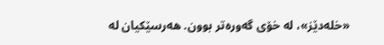«خلەدێز»، لە خۆی گەورەتر بوون. هەرسێکیان لە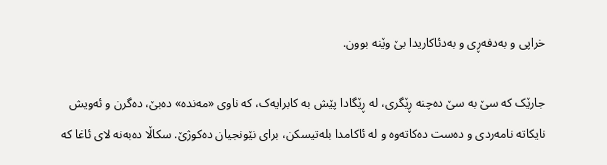خراپی و بەدفەڕی و بەدئاکاریدا بێ وێنە بوون.

جارێک کە سێ بە سێ دەچنە ڕێگری، لە ڕێگادا پێش بە کابرایەک، کە ناوی «مەندە» دەبێ، دەگرن و ئەویش نایکاتە نامەردی و دەست دەکاتەوە و لە ئاکامدا بلەتیسکن، برای نێونجیان دەکوژێ. سکاڵا دەبەنە لای ئاغا کە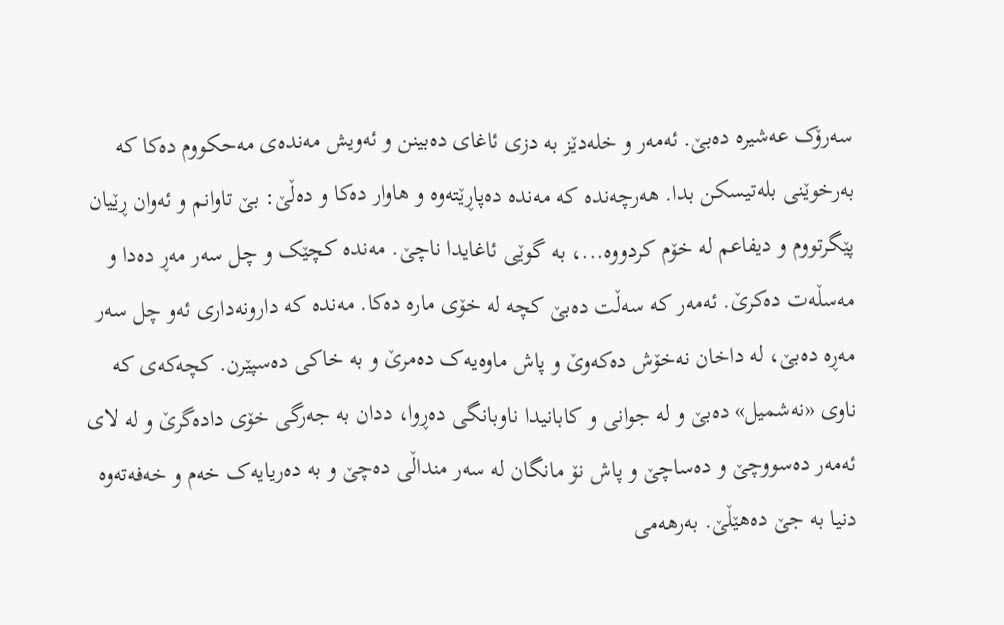سەرۆک عەشیرە دەبێ. ئەمەر و خلەدێز بە دزی ئاغای دەبینن و ئەویش مەندەی مەحکووم دەکا کە بەرخوێنی بلەتیسکن بدا. هەرچەندە کە مەندە دەپاڕێتەوە و هاوار دەکا و دەڵێ: بێ تاوانم و ئەوان ڕێیان پێگرتووم و دیفاعم لە خۆم کردووە...، بە گوێی ئاغایدا ناچێ. مەندە کچێک و چل سەر مەڕ دەدا و مەسڵەت دەکرێ. ئەمەر کە سەڵت دەبێ کچە لە خۆی مارە دەکا. مەندە کە دارونەداری ئەو چل سەر مەڕە دەبێ، لە داخان نەخۆش دەکەوێ و پاش ماوەیەک دەمرێ و بە خاکی دەسپێرن. کچەکەی کە ناوی «نەشمیل» دەبێ و لە جوانی و کابانیدا ناوبانگی دەڕوا، ددان بە جەرگی خۆی دادەگرێ و لە لای ئەمەر دەسووچێ و دەساچێ و پاش نۆ مانگان لە سەر منداڵی دەچێ و بە دەریایەک خەم و خەفەتەوە دنیا بە جێ دەهێڵێ. بەرهەمی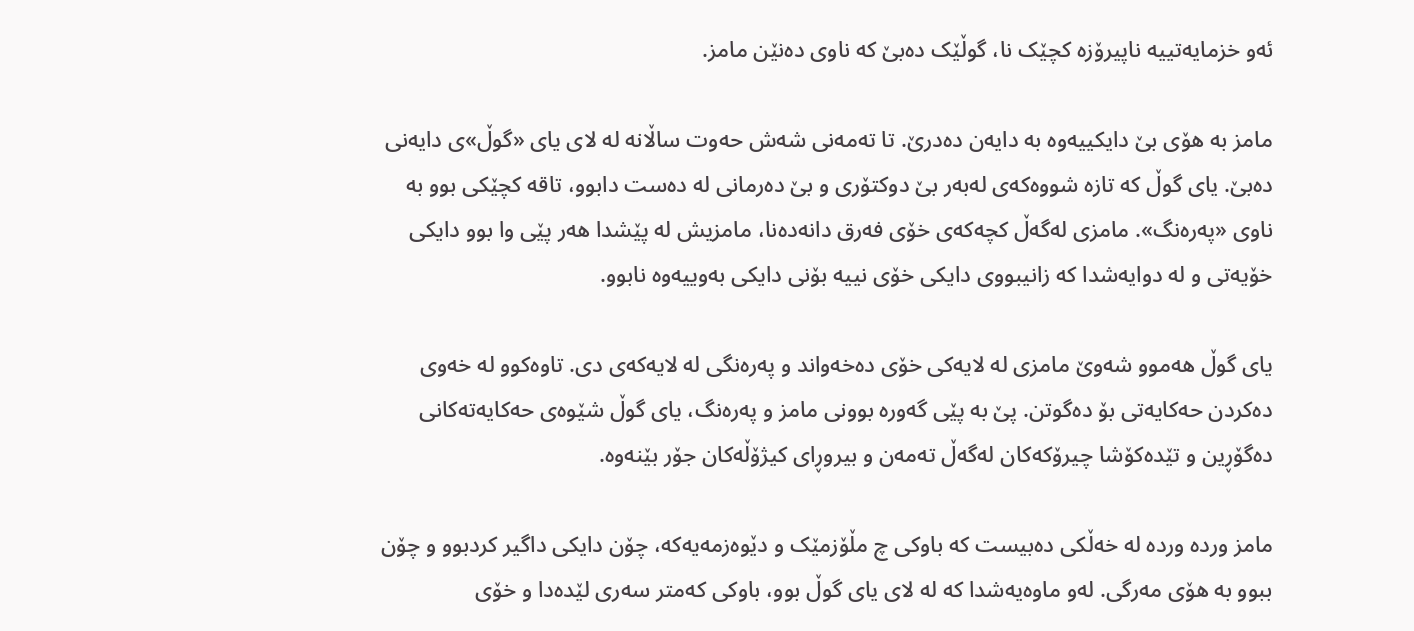ئەو خزمایەتییە ناپیرۆزە کچێک نا، گوڵێک دەبێ کە ناوی دەنێن مامز.

مامز بە هۆی بێ دایکییەوە بە دایەن دەدرێ. تا تەمەنی شەش حەوت ساڵانە لە لای یای «گوڵ»ی دایەنی دەبێ. یای گوڵ کە تازە شووەکەی لەبەر بێ دوکتۆری و بێ دەرمانی لە دەست دابوو، تاقە کچێکی بوو بە ناوی «پەرەنگ». مامزی لەگەڵ کچەکەی خۆی فەرق دانەدەنا، مامزیش لە پێشدا هەر پێی وا بوو دایکی خۆیەتی و لە دوایەشدا کە زانیبووی دایکی خۆی نییە بۆنی دایکی بەوییەوە نابوو.

یای گوڵ هەموو شەوێ مامزی لە لایەکی خۆی دەخەواند و پەرەنگی لە لایەکەی دی. تاوەکوو لە خەوی دەکردن حەکایەتی بۆ دەگوتن. پێ بە پێی گەورە بوونی مامز و پەرەنگ، یای گوڵ شێوەی حەکایەتەکانی دەگۆڕین و تێدەکۆشا چیرۆکەکان لەگەڵ تەمەن و بیروڕای کیژۆڵەکان جۆر بێنەوە.

مامز وردە وردە لە خەڵکی دەبیست کە باوکی چ مڵۆزمێک و دێوەزمەیەکە، چۆن دایکی داگیر کردبوو و چۆن ببوو بە هۆی مەرگی. لەو ماوەیەشدا کە لە لای یای گوڵ بوو، باوکی کەمتر سەری لێدەدا و خۆی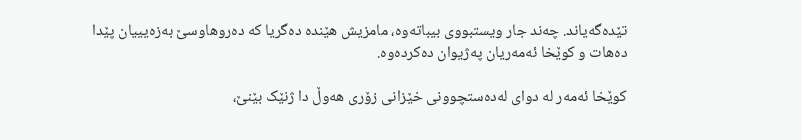تێدەگەیاند. چەند جار ویستبووی بیباتەوە، مامزیش هێندە دەگریا کە دەروهاوسێ بەزەیییان پێدا دەهات و کوێخا ئەمەریان پەژیوان دەکردەوە.

کوێخا ئەمەر لە دوای لەدەستچوونی خێزانی زۆری هەوڵ دا ژنێک بێنێ،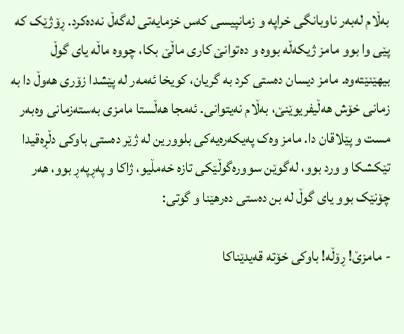بەڵام لەبەر ناوبانگی خراپە و زمانپیسی کەس خزمایەتی لەگەڵ نەدەکرد. ڕۆژێک کە پێی وا بوو مامز ژیکەڵە بووە و دەتوانێ کاری ماڵێ بکا، چووە ماڵە یای گوڵ بیهێنێتەوە. مامز دیسان دەستی کرد بە گریان، کویخا ئەمەر لە پێشدا زۆری هەوڵ دا بە زمانی خۆش هەڵیفریوێنێ، بەڵام نەیتوانی. ئەمجا هەڵستا مامزی بەستەزمانی وەبەر مست و پێلاقان دا. مامز وەک پەیکەرەیەکی بلوورین لە ژێر دەستی باوکی دڵڕەقیدا تێکشکا و ورد بوو، لەگوێن سوورەگوڵێکی تازە خەمڵیو، ژاکا و پەڕپەڕ بوو، هەر چۆنێک بوو یای گوڵ لە بن دەستی دەرهێنا و گوتی:

- مامزێ! ڕۆڵە! باوکی خۆتە قەیدێناکا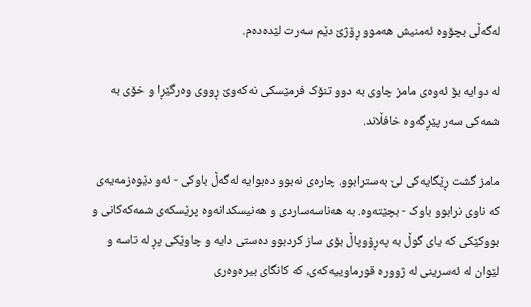لەگەڵی بچۆوە ئەمنیش هەموو ڕۆژێ دێم سەرت لێدەدەم.

لە دوایە بۆ ئەوەی مامز چاوی بە دوو تنۆک فرمێسکی نەکەوێ ڕووی وەرگێڕا و خۆی بە شمەکی سەر پێڕگەوە خافڵاند.

مامز گشت ڕێگایەکی لێ بەسترابوو. چارەی نەبوو دەبوایە لەگەڵ باوکی - ئەو دێوەزمەیەی کە ناوی نرابوو باوک - بچێتەوە. بە هەناسەساردی و هەنیسکدانەوە پرێسکەی شمەکەکانی و بووکێکی کە یای گوڵ بە پەڕۆوپاڵ بۆی ساز کردبوو دەستی دایە و چاوێکی پڕ لە تاسە و لێوان لە ئەسرینی لە ژوورە قورماوییەکەی، کە کانگای بیرەوەری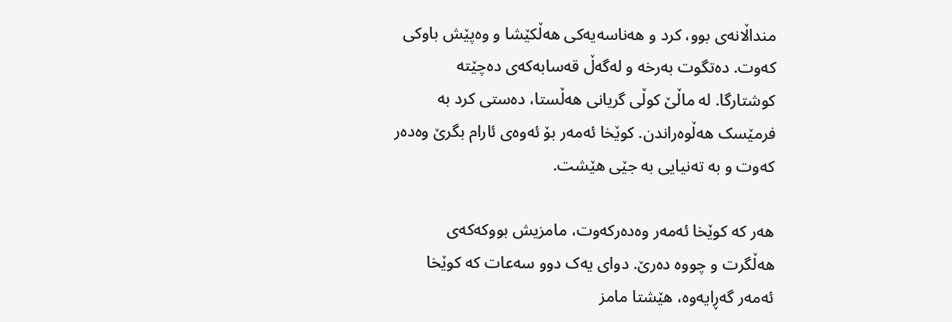منداڵانەی بوو، کرد و هەناسەیەکی هەڵکێشا و وەپێش باوکی کەوت. دەتگوت بەرخە و لەگەڵ قەسابەکەی دەچێتە کوشتارگا. لە ماڵێ کوڵی گریانی هەڵستا، دەستی کرد بە فرمێسک هەڵوەراندن. کوێخا ئەمەر بۆ ئەوەی ئارام بگرێ وەدەر کەوت و بە تەنیایی بە جێی هێشت.

هەر کە کوێخا ئەمەر وەدەرکەوت، مامزیش بووکەکەی هەڵگرت و چووە دەرێ. دوای یەک دوو سەعات کە کوێخا ئەمەر گەڕایەوە، هێشتا مامز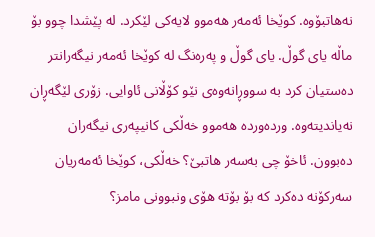نەهاتبۆوە. کوێخا ئەمەر هەموو لایەکی لێکرد. لە پێشدا چوو بۆ ماڵە یای گوڵ. یای گوڵ و پەرەنگ لە کوێخا ئەمەر نیگەرانتر دەستیان کرد بە سووڕانەوەی نێو کۆڵانی ئاوایی. زۆری لێگەڕان نەیاندیتەوە. وردەوردە هەموو خەڵکی کانیپەری نیگەران دەبوون. ئاخۆ چی بەسەر هاتبێ؟ خەڵکی، کوێخا ئەمەریان سەرکۆنە دەکرد کە بۆ بۆتە هۆی ونبوونی مامز؟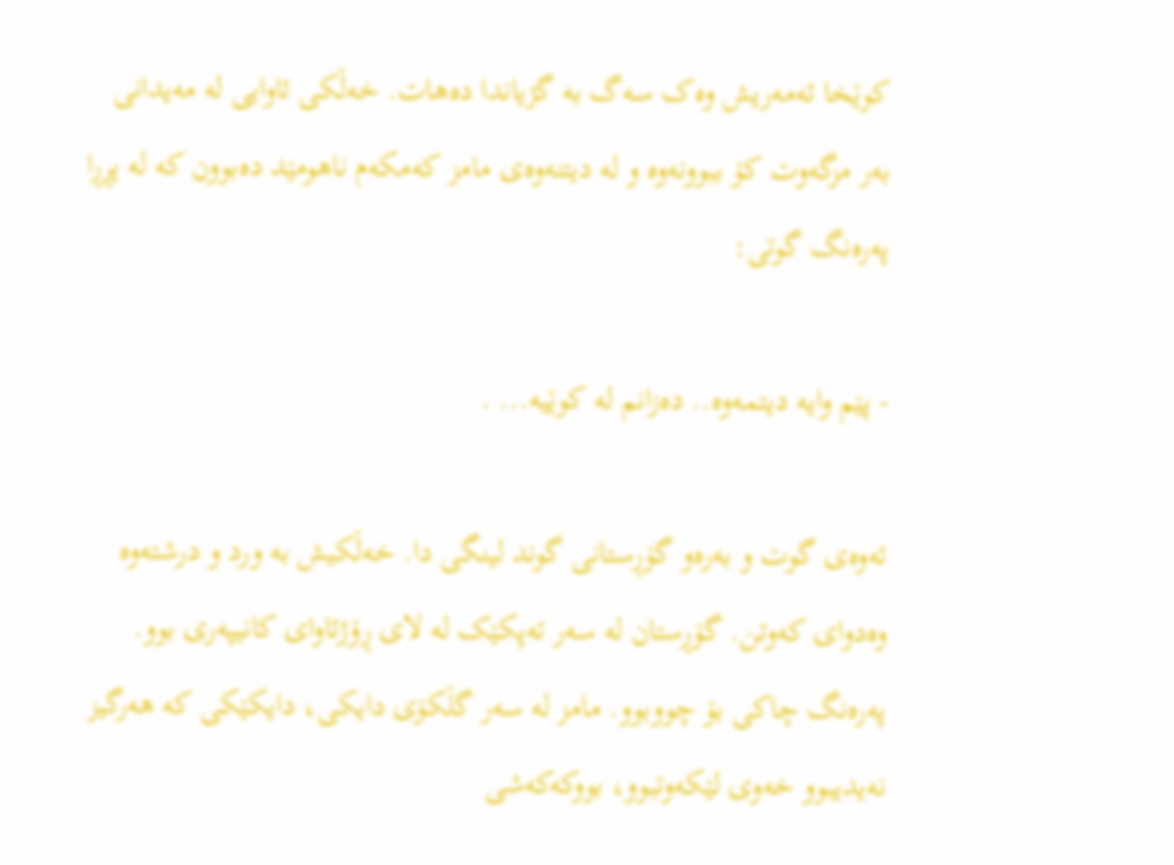کوێخا ئەمەریش وەک سەگ بە گژیاندا دەهات. خەڵکی ئاوایی لە مەیدانی بەر مزگەوت کۆ ببوونەوە و لە دیتنەوەی مامز کەمکەم ناهومێد دەبوون کە لە پڕڕا پەرەنگ گوتی:

- پێم وایە دیتمەوە.. دەزانم لە کوێیە... .

ئەوەی گوت و بەرەو گۆڕستانی گوند لینگی دا. خەڵکیش بە ورد و درشتەوە وەدوای کەوتن. گۆڕستان لە سەر تەپکێک لە لای ڕۆژئاوای کانیپەری بوو. پەرەنگ چاکی بۆ چووبوو. مامز لە سەر گڵکۆی دایکی، دایکێکی کە هەرگیز نەیدیبوو خەوی لێکەوتبوو، بووکەکەشی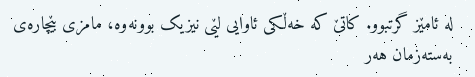لە ئامێز گرتبوو. کاتێ کە خەڵکی ئاوایی لێی نیزیک بوونەوە، مامزی بێچارەی بەستەزمان هەر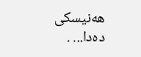هەنیسکی دەدا... .